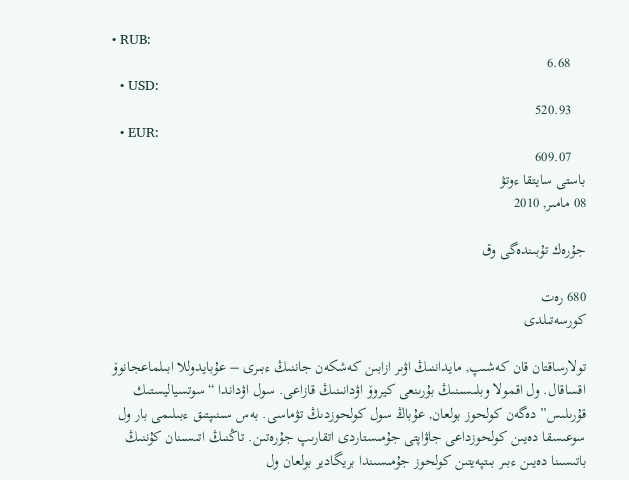• RUB:
    6.68
  • USD:
    520.93
  • EUR:
    609.07
باستى سايتقا ءوتۋ
08 مامىر, 2010

جۇرەك تۇبىندەگى وق

680 رەت
كورسەتىلدى

تولارساقتان قان كەشىپ, مايداننىڭ اۋىر ازابىن كەشكەن جاننىڭ ءبىرى – عۇبايدوللا ابىلماعجانوۆ اقساقال. ول اقمولا وبلىسىنىڭ بۇرىنعى كيروۆ اۋدانىنىڭ قازاعى. سول اۋداندا “سوتسياليستىك قۇرىلىس” دەگەن كولحوز بولعان, عۇباڭ سول كولحوزدىڭ تۋماسى. بەس سىنىپتىق ءبىلىمى بار ول سوعىسقا دەيىن كولحوزداعى جاۋاپتى جۇمىستاردى اتقارىپ جۇرەتىن. تاڭنىڭ اتىسىنان كۇننىڭ باتىسىنا دەيىن ءبىر بىتپەيتىن كولحوز جۇمىسىندا بريگادير بولعان ول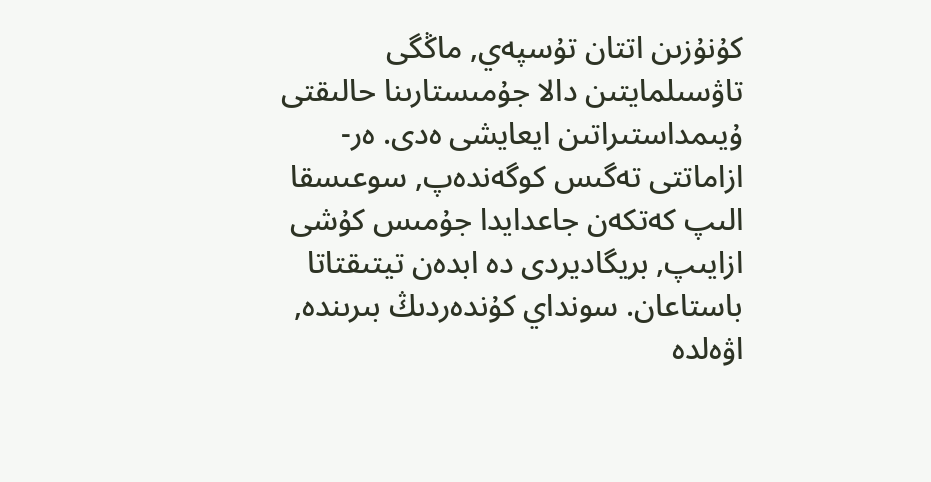كۇنۇزىن اتتان تۇسپەي, ماڭگى تاۋسىلمايتىن دالا جۇمىستارىنا حالىقتى ۇيىمداستىراتىن ايعايشى ەدى. ەر-ازاماتتى تەگىس كوگەندەپ, سوعىسقا الىپ كەتكەن جاعدايدا جۇمىس كۇشى ازايىپ, بريگاديردى دە ابدەن تيتىقتاتا باستاعان. سونداي كۇندەردىڭ بىرىندە, اۋەلدە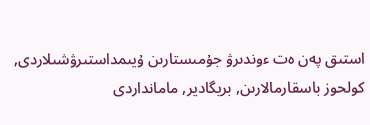استىق پەن ەت ءوندىرۋ جۇمىستارىن ۇيىمداستىرۋشىلاردى, كولحوز باسقارمالارىن, بريگادير, مامانداردى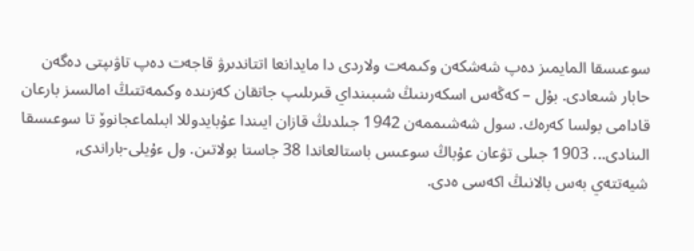سوعىسقا المايمىز دەپ شەشكەن وكىمەت ولاردى دا مايدانعا اتتاندىرۋ قاجەت دەپ تاۋىپتى دەگەن حابار شىعادى. بۇل – كەڭەس اسكەرىنىڭ شىبىنداي قىرىلىپ جاتقان كەزىندە وكىمەتتىڭ امالسىز بارعان قادامى بولسا كەرەك. سول شەشىممەن 1942 جىلدىڭ قازان ايىندا عۇبايدوللا ابىلماعجانوۆ تا سوعىسقا الىنادى... 1903 جىلى تۋعان عۇباڭ سوعىس باستالعاندا 38 جاستا بولاتىن. ول ءۇيلى-باراندى, شيەتتەي بەس بالانىڭ اكەسى ەدى.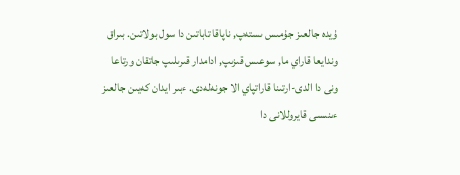ۇيدە جالعىز جۇمىس ىستەپ, ناپاقا تاباتىن دا سول بولاتىن. بىراق وندايعا قاراي ما, سوعىس قىزىپ, ادامدار قىرىلىپ جاتقان ورتاعا ونى دا الدى-ارتىنا قاراتپاي الا جونەلەدى. ءبىر ايدان كەيىن جالعىز ءىنىسى قايروللانى دا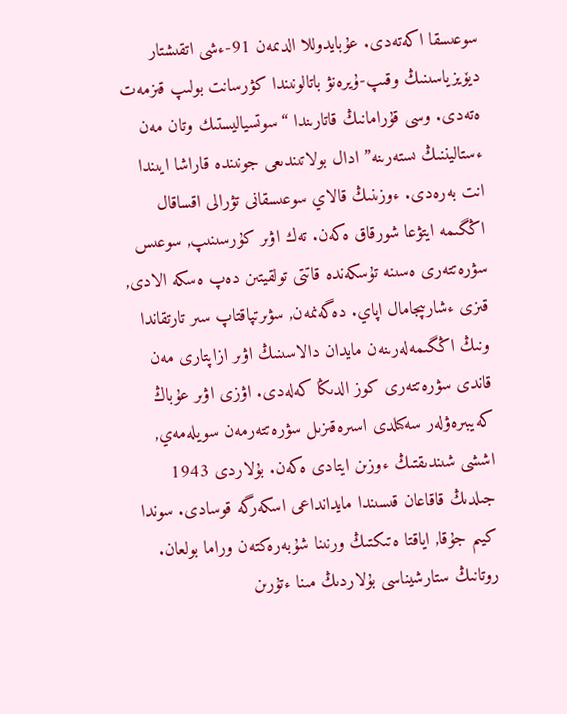سوعىسقا اكەتەدى. عۇبايدوللا الدىمەن 91-ءشى اتقىشتار ديۆيزياسىنىڭ وقىپ-ۇيرەنۋ باتالونىندا كۋرسانت بولىپ قىزمەت ەتەدى. وسى قۇرامانىڭ قاتارىندا “سوتسياليستىك وتان مەن ءستاليننىڭ ىستەرىنە” ادال بولاتىندىعى جونىندە قاراشا ايىندا انت بەرەدى. ءوزىنىڭ قالاي سوعىسقانى تۋرالى اقساقال اڭگىمە ايتۋعا شورقاق ەكەن. تەك اۋىر كۇرسىنىپ, سوعىس سۋرەتتەرى ەسىنە تۇسكەندە قاتتى تولقيتىن دەپ ەسكە الادى, قىزى ءشارىپجامال اپاي. دەگەنمەن, سۋىرتپاقتاپ سىر تارتقاندا ونىڭ اڭگىمەلەرىنەن مايدان دالاسىنىڭ اۋىر ازاپتارى مەن قاندى سۋرەتتەرى كوز الدىڭا كەلەدى. اۋزى اۋىر عۇباڭ كەيبىرەۋلەر سەكىلدى اسىرەقىزىل سۋرەتتەرمەن سويلەمەي, اششى شىندىقتىڭ ءوزىن ايتادى ەكەن. بۇلاردى 1943 جىلدىڭ قاقاعان قىسىندا مايدانداعى اسكەرگە قوسادى. سوندا كيىم جۇقا, اياقتا ەتىكتىڭ ورنىنا شۇبەرەكتەن وراما بولعان. روتانىڭ ستارشيناسى بۇلاردىڭ مىنا ءتۇرىن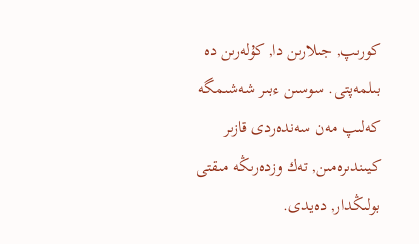كورىپ, جىلارىن دا, كۇلەرىن دە بىلمەپتى. سوسىن ءبىر شەشىمگە كەلىپ مەن سەندەردى قازىر كيىندىرەمىن, تەك وزدەرىڭە مىقتى بولىڭدار, دەيدى.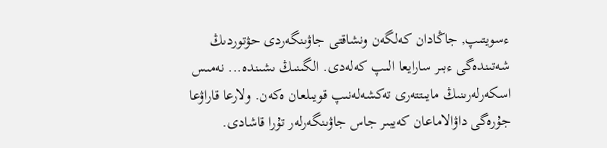ءسويتىپ, جاڭادان كەلگەن ونشاقتى جاۋىنگەردى حۋتوردىڭ شەتىندەگى ءبىر سارايعا الىپ كەلەدى. الگىنىڭ ىشىندە... نەمىس اسكەرلەرىنىڭ مايىتتەرى تەكشەلەنىپ قويىلعان ەكەن. ولارعا قاراۋعا جۇرەگى داۋالاماعان كەيبىر جاس جاۋىنگەرلەر تۇرا قاشادى.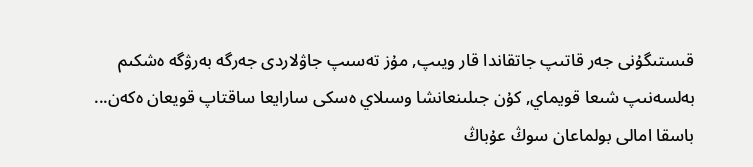قىستىگۇنى جەر قاتىپ جاتقاندا قار ويىپ, مۇز تەسىپ جاۋلاردى جەرگە بەرۋگە ەشكىم بەلسەنىپ شىعا قويماي, كۇن جىلىنعانشا وسىلاي ەسكى سارايعا ساقتاپ قويعان ەكەن... باسقا امالى بولماعان سوڭ عۇباڭ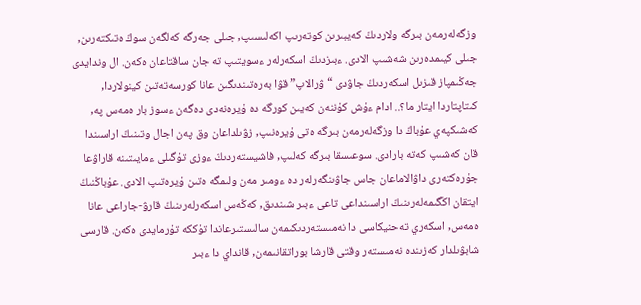وزگەلەرمەن بىرگە ولاردىڭ كەيبىرىن كوتەرىپ اكەلىسىپ, جىلى جەرگە كەلگەن سوڭ ەتىكتەرىن, جىلى كيىمدەرىن شەشىپ الادى. ءبىزدىڭ اسكەرلەر ءسويتىپ تە جان ساقتاعان ەكەن. ال وندايدى جەڭىمپاز قىزىل اسكەردىڭ جاۋدى “ۋرالاپ” قۋا بەرەتىندىگىن عانا كورسەتەتىن كينولاردا, كىتاپتاردا ايتار ما؟.. ادام ءۇش كۇننەن كەيىن كورگە دە ۇيرەنەدى دەگەن ءسوز بار ەمەس پە, كەشىكپەي عۇباڭ دا وزگەلەرمەن بىرگە ەتى ۇيرەنىپ, زۋىلداعان وق پەن اجال وتىنىڭ اراسىندا قان كەشىپ كەتە بارادى. سوعىسقا بىرگە كەلىپ, فاشيستەردىڭ ءوزى تۇگىلى ءمايىتىنە قاراۋعا جۇرەكتەرى داۋالاماعان جاس جاۋىنگەرلەر دە ءومىر مەن ولىمگە ەتىن ۇيرەتىپ الادى. عۇباڭنىڭ ايتقان اڭگىمەلەرىنىڭ اراسىنداعى تاعى ءبىر شىندىق, كەڭەس اسكەرلەرىنىڭ قارۋ-جاراعى عانا ەمەس, اسكەري تەحنيكاسى دا نەمىستەردىكىمەن سالىستىرعاندا تۇككە تۇرمايدى ەكەن. قارسى شابۋىلدار كەزىندە نەمىستەر وقتى قارشا بوراتقانىمەن, قانداي دا ءبىر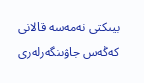بيىكتى نەمەسە قالانى كەڭەس جاۋىنگەرلەرى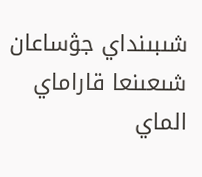شىبىنداي جۋساعان شىعىنعا قاراماي الماي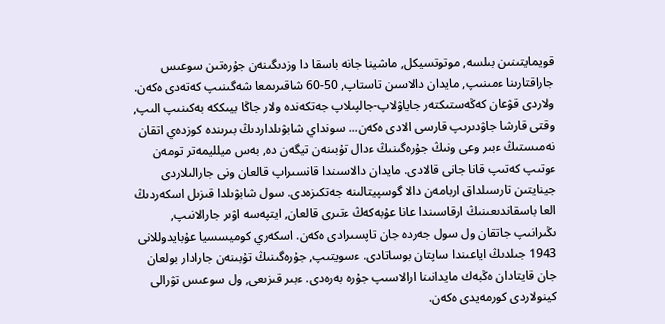قويمايتىنىن بىلسە, موتوتسيكل, ماشينا جانە باسقا دا وزدىگىنەن جۇرەتىن سوعىس جاراقتارىنا ءمىنىپ, مايدان دالاسىن تاستاپ, 50-60 شاقىرىمعا شەگىنىپ كەتەدى ەكەن. ولاردى قۋعان كەڭەستىكتەر جاياۋلاپ-جالپىلاپ جەتكەندە ولار جاڭا بيىككە بەكىنىپ الىپ, وقتى قارشا جاۋدىرىپ قارسى الادى ەكەن... سونداي شابۋىلداردىڭ بىرىندە كوزدەي اتقان نەمىستىڭ ءبىر وعى ونىڭ جۇرەگىنىڭ ءدال تۇبىنەن تيگەن دە, بەس ميلليمەتر تومەن ءوتىپ كەتىپ قانا جانى قالادى. مايدان دالاسىندا قانسىراپ قالعان ونى جارالىلاردى جينايتىن تارسىلداق اربامەن دالا گوسپيتالىنە جەتكىزەدى. سول شابۋىلدا قىزىل اسكەردىڭ العا باسقاندىعىنىڭ ارقاسىندا عانا عۇبەكەڭ ءتىرى قالعان, ايتپەسە اۋىر جارالانىپ, ىڭىرانىپ جاتقان ول سول جەردە جان تاپسىرادى ەكەن. اسكەري كوميسسيا عۇبايدوللانى 1943 جىلدىڭ اياعىندا ساپتان بوساتادى. ءسويتىپ, جۇرەگىنىڭ تۇبىنەن جارادار بولعان جان قايتادان ەڭبەك مايدانىنا ارالاسىپ جۇرە بەرەدى. ءبىر قىزىعى, ول سوعىس تۋرالى كينولاردى كورمەيدى ەكەن.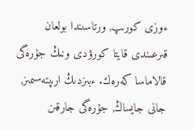ءوزى كورىپ, ورتاسىندا بولعان قىرعىندى قايتا كورۋدى ونىڭ جۇرەگى قالاماسا كەرەك. ءبىزدىڭ ارىپتەسىمىز, جانى جايساڭ, جۇرەگى جارقىن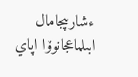ءشارىپجامال ابىلماعجانوۆا اپاي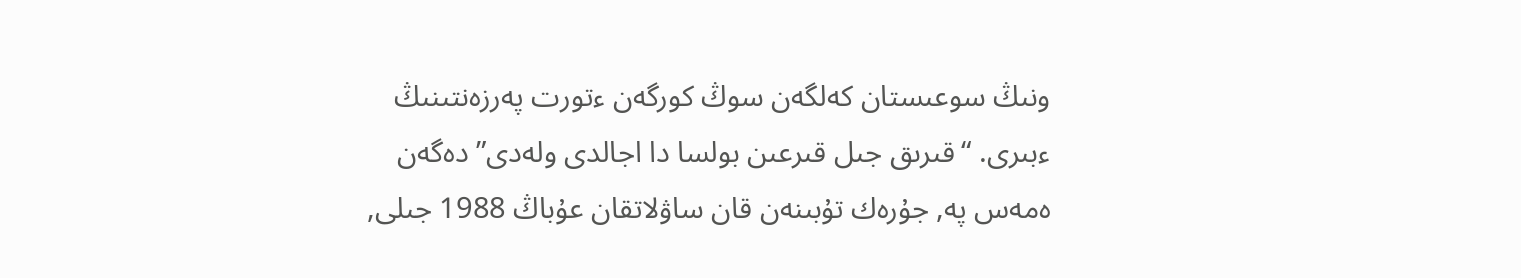ونىڭ سوعىستان كەلگەن سوڭ كورگەن ءتورت پەرزەنتىنىڭ ءبىرى. “قىرىق جىل قىرعىن بولسا دا اجالدى ولەدى” دەگەن ەمەس پە, جۇرەك تۇبىنەن قان ساۋلاتقان عۇباڭ 1988 جىلى,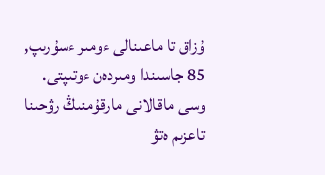ۇزاق تا ماعىنالى ءومىر ءسۇرىپ, 85 جاسىندا ومىردەن ءوتىپتى. وسى ماقالانى مارقۇمنىڭ رۋحىنا تاعزىم ەتۋ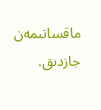ماقساتىمەن جازدىق.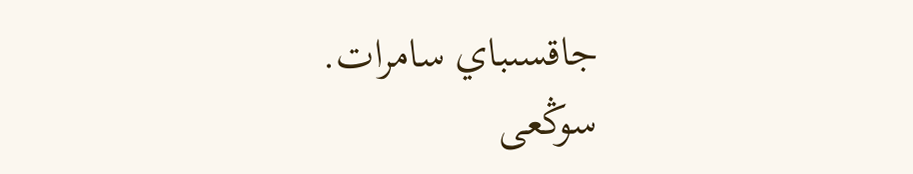جاقسىباي سامرات.
سوڭعى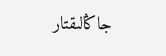جاڭالىقتار